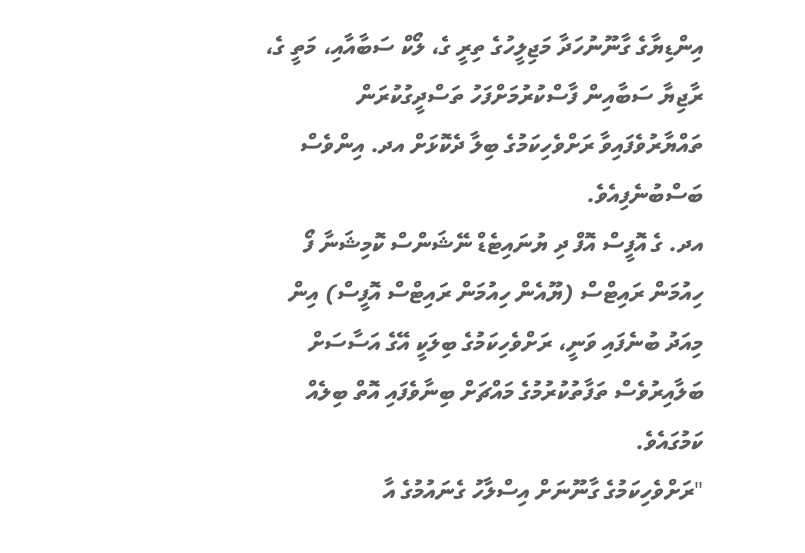އިންޑިޔާގެ ގާނޫނުހަދާ މަޖިލީހުގެ ތިރީ ގެ، ލޯކް ސަބާއާއި، މަތީ ގެ، ރާޖިޔާ ސަބާއިން ފާސްކުރުމަށްފަހު ތަސްދީގުކުރަން ތައްޔާރުވެފައިވާ ރަށްވެހިކަމުގެ ބިލާ ދެކޮޅަށް އދ. އިންވެސް ބަސްބުނެފިއެވެ.
އދ. ގެ އޮފީސް އޮފް ދި ޔުނައިޓެޑް ނޭޝަންސް ކޮމިޝަނާ ފޯ ހިއުމަން ރައިޓްސް (ޔޫއެން ހިއުމަން ރައިޓްސް އޮފީސް) އިން މިއަދު ބުނެފައި ވަނީ، ރަށްވެހިކަމުގެ ބިލަކީ އޭގެ އަސާސަށް ބަލާއިރުވެސް ތަފާތުކުރުމުގެ މައްޗަށް ބިނާވެފައި އޮތް ބިލެއް ކަމުގައެވެ.
"ރަށްވެހިކަމުގެ ގާނޫނަށް އިސްލާހު ގެނައުމުގެ އާ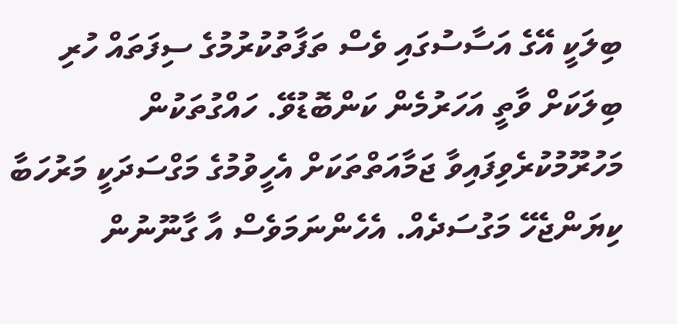ބިލަކީ އޭގެ އަސާސުގައި ވެސް ތަފާތުކުރުމުގެ ސިފަތައް ހުރި ބިލަކަށް ވާތީ އަހަރުމެން ކަންބޮޑުވޭ. ހައްގުތަކުން މަހުރޫމުކުރެވިފައިވާ ޖަމާއަތްތަކަށް އެހީވުމުގެ މަގްސަދަކީ މަރުހަބާ ކިޔަންޖެހޭ މަގުސަދެއް. އެހެންނަމަވެސް އާ ގާނޫނުން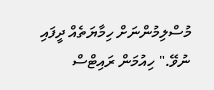މުސްލިމުންނަށް ހިމާޔަތެއް ދީފައި ނުވޭ." ހިއުމަން ރައިޓްސް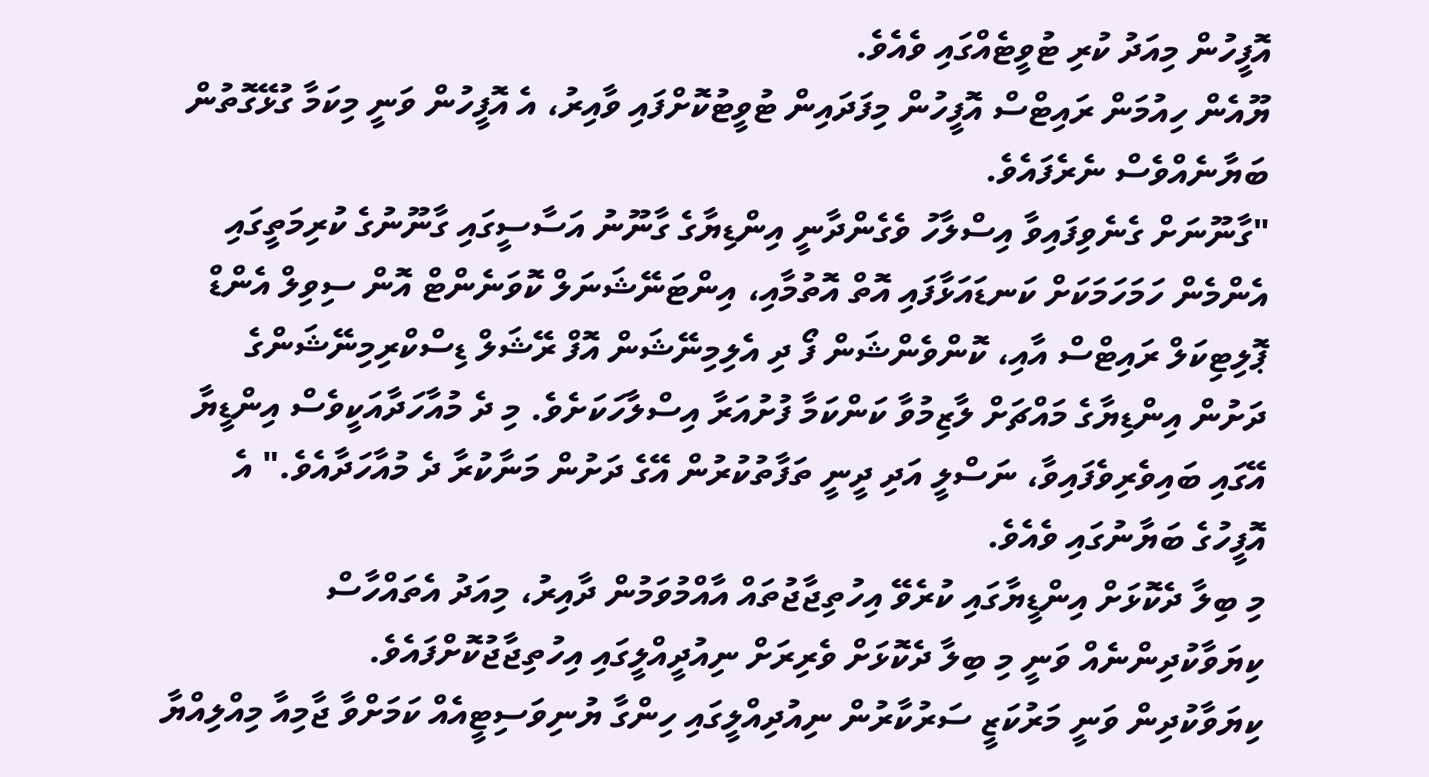އޮފީހުން މިއަދު ކުރި ޓުވީޓެއްގައި ވެއެވެ.
ޔޫއެން ހިއުމަން ރައިޓްސް އޮފީހުން މިފަދައިން ޓުވީޓުކޮށްފައި ވާއިރު، އެ އޮފީހުން ވަނީ މިކަމާ ގުޅޭގޮތުން ބަޔާނެއްވެސް ނެރެފައެވެ.
"ގާނޫނަށް ގެނެވިފައިވާ އިސްލާހު ވެގެންދާނީ އިންޑިޔާގެ ގާނޫނު އަސާސީގައި ގާނޫނުގެ ކުރިމަތީގައި އެންމެން ހަމަހަމަކަށް ކަނޑައަޅާފައި އޮތް އޮތުމާއި، އިންޓަނޭޝަނަލް ކޮވަނެންޓް އޮން ސިވިލް އެންޑް ޕޮލިޓިކަލް ރައިޓްސް އާއި، ކޮންވެންޝަން ފޯ ދި އެލިމިނޭޝަން އޮފް ރޭޝަލް ޑިސްކްރިމިނޭޝަންގެ ދަށުން އިންޑިޔާގެ މައްޗަށް ލާޒިމުވާ ކަންކަމާ ފުށުއަރާ އިސްލާހަކަށެވެ. މި ދެ މުއާހަދާއަކީވެސް އިންޑީޔާ އޭގައި ބައިވެރިވެފައިވާ، ނަސްލީ އަދި ދީނީ ތަފާތުކުރުން އޭގެ ދަށުން މަނާކުރާ ދެ މުއާހަދާއެވެ." އެ އޮފީހުގެ ބަޔާނުގައި ވެއެވެ.
މި ބިލާ ދެކޮޅަށް އިންޑީޔާގައި ކުރެވޭ އިހުތިޖާޖުތައް އާއްމުވަމުން ދާއިރު، މިއަދު އެތައްހާސް ކިޔަވާކުދިންނެއް ވަނީ މި ބިލާ ދެކޮޅަށް ވެރިރަށް ނިއުދީއްލީގައި އިހުތިޖާޖުކޮށްފައެވެ.
ކިޔަވާކުދިން ވަނީ މަރުކަޒީ ސަރުކާރުން ނިއުދިއްލީގައި ހިންގާ ޔުނިވަސިޓީއެއް ކަމަށްވާ ޖާމިއާ މިއްލިއްޔާ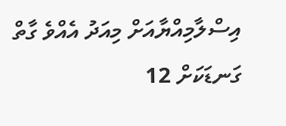އިސްލާމިއްޔާއަށް މިއަދު އެއްވެ ގާތް ގަނޑަކަށް 12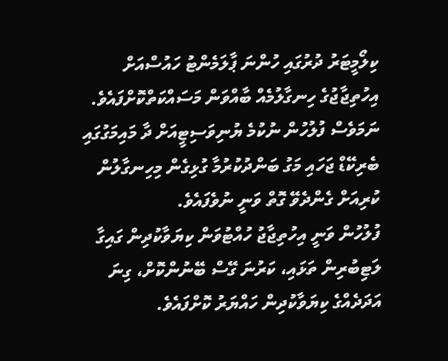ކިލޯމީޓަރު ދުރުގައި ހުންނަ ޕާލަމެންޓު ހައުސްއަށް އިހުތިޖާޖުގެ ހިނގާލުމެއް ބާއްވަން މަސައްކަތްކޮށްފައެވެ. ނަމަވެސް ފުލުހުން ނުކުމެ ޔުނިވަސިޓީއަށް ދާ މައިމަގުގައި ބެރިކޭޑް ޖަހައި މަގު ބަންދުކުރުމާ ގުޅިގެން މިހިނގާލުން ކުރިއަށް ގެންދެވޭ ގޮތް ވަނީ ނުވެފައެވެ.
ފުލުހުން ވަނީ އިހުތިޖާޖު ހުއްޓުވަން ކިޔަވާކުދިން ގައިގާ ލަޓިބުރިން ތަޅައި، ކަރުނަ ގޭސް ބޭނުންކޮށް، ގިނަ އަދަދެއްގެ ކިޔަވާކުދިން ހައްޔަރު ކޮށްފައެވެ.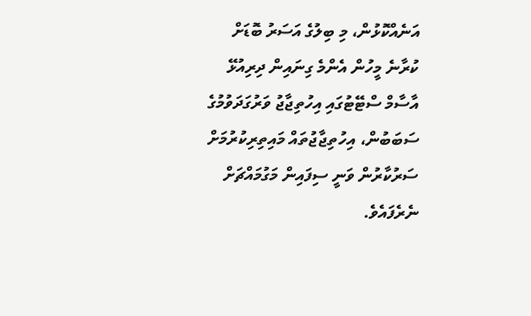އަނެއްކޮޅުން، މި ބިލުގެ އަސަރު ބޮޑަށް ކުރާނެ މީހުން އެންމެ ގިނައިން ދިރިއުޅޭ އާސާމް ސްޓޭޓުގައި އިހުތިޖާޖު ވަރުގަދަވުމުގެ ސަބަބުން، އިހުތިޖާޖުތައް މައިތިރިކުރުމަށް ސަރުކާރުން ވަނީ ސިފައިން މަގުމައްޗަށް ނެރެފައެވެ.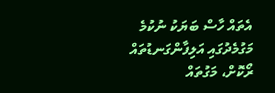އެތައް ހާސް ބަޔަކު ނުކުމެ މަގުމެދުގައި އަލިފާންގަނޑުތައް ރޯކޮށް، މަގުތައް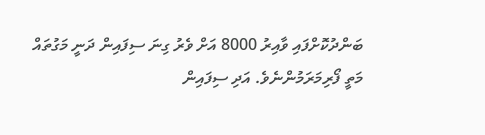ބަންދުކޮށްފައި ވާއިރު 8000 އަށް ވެރު ގިނަ ސިފައިން ދަނީ މަގުތައް މަތީ ފޯރިމަރަމުންނެވެ. އަދި ސިފައިން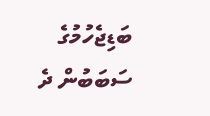ބަޑިޖެހުމުގެ ސަބަބުން ދެ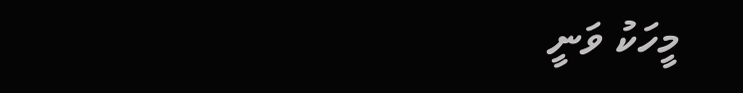މީހަކު ވަނީ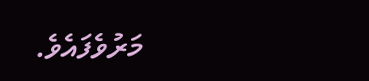މަރުވެފައެވެ.